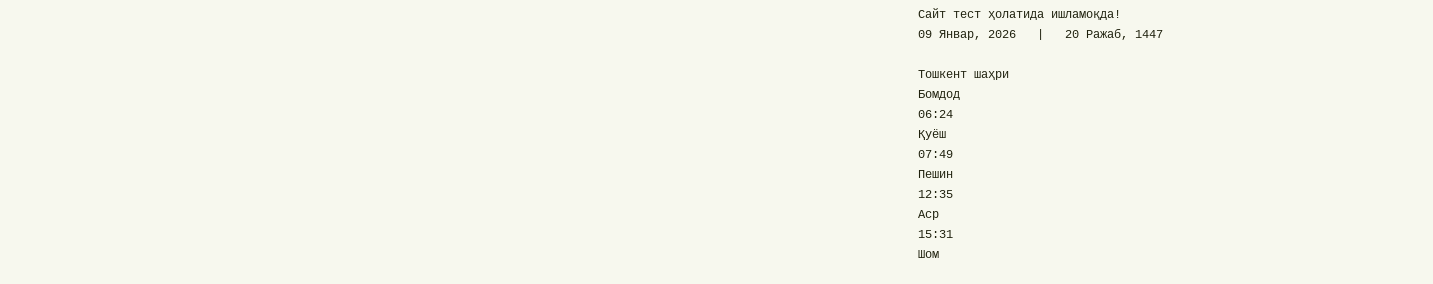Сайт тест ҳолатида ишламоқда!
09 Январ, 2026   |   20 Ражаб, 1447

Тошкент шаҳри
Бомдод
06:24
Қуёш
07:49
Пешин
12:35
Аср
15:31
Шом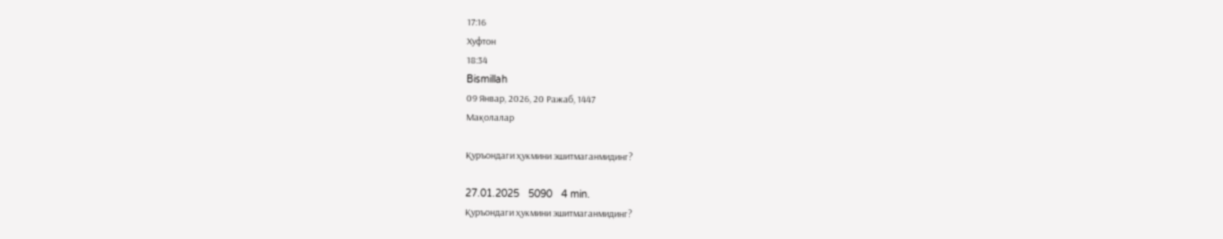17:16
Хуфтон
18:34
Bismillah
09 Январ, 2026, 20 Ражаб, 1447
Мақолалар

Қуръондаги ҳукмини эшитмаганмидинг?

27.01.2025   5090   4 min.
Қуръондаги ҳукмини эшитмаганмидинг?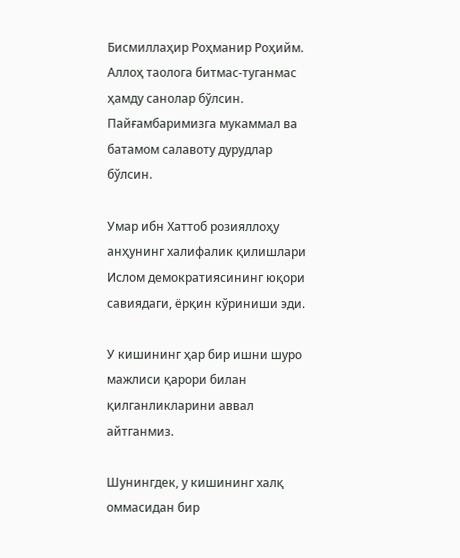Бисмиллаҳир Роҳманир Роҳийм.
Аллоҳ таолога битмас-туганмас ҳамду санолар бўлсин.
Пайғамбаримизга мукаммал ва батамом салавоту дурудлар бўлсин.

Умар ибн Хаттоб розияллоҳу анҳунинг халифалик қилишлари Ислом демократиясининг юқори савиядаги, ёрқин кўриниши эди.

У кишининг ҳар бир ишни шуро мажлиси қарори билан қилганликларини аввал айтганмиз.

Шунингдек, у кишининг халқ оммасидан бир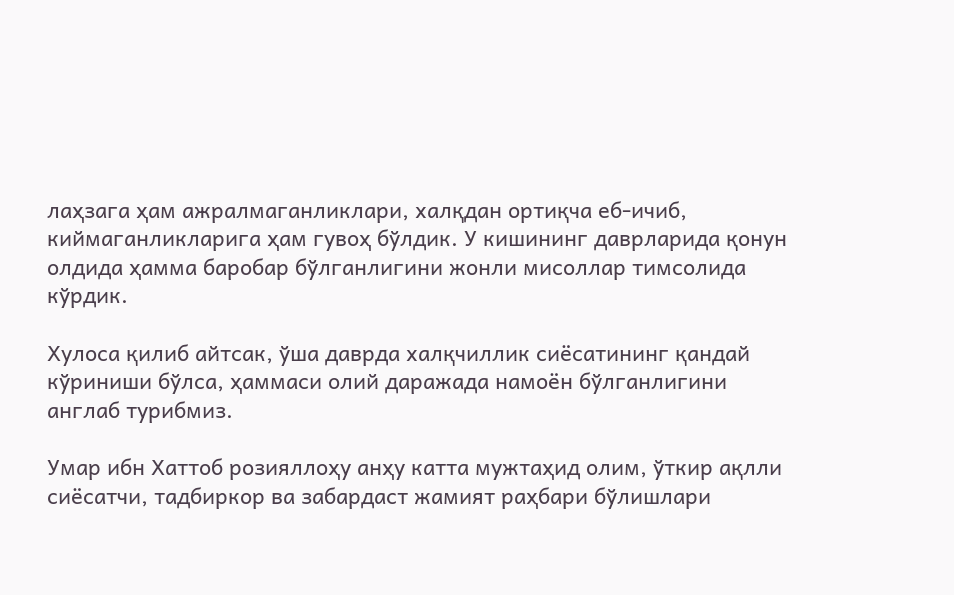лаҳзага ҳам ажралмаганликлари, халқдан ортиқча еб-ичиб, киймаганликларига ҳам гувоҳ бўлдик. У кишининг даврларида қонун олдида ҳамма баробар бўлганлигини жонли мисоллар тимсолида кўрдик.

Хулоса қилиб айтсак, ўша даврда халқчиллик сиёсатининг қандай кўриниши бўлса, ҳаммаси олий даражада намоён бўлганлигини англаб турибмиз.

Умар ибн Хаттоб розияллоҳу анҳу катта мужтаҳид олим, ўткир ақлли сиёсатчи, тадбиркор ва забардаст жамият раҳбари бўлишлари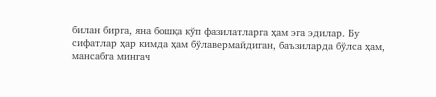билан бирга, яна бошқа кўп фазилатларга ҳам эга эдилар. Бу сифатлар ҳар кимда ҳам бўлавермайдиган, баъзиларда бўлса ҳам, мансабга мингач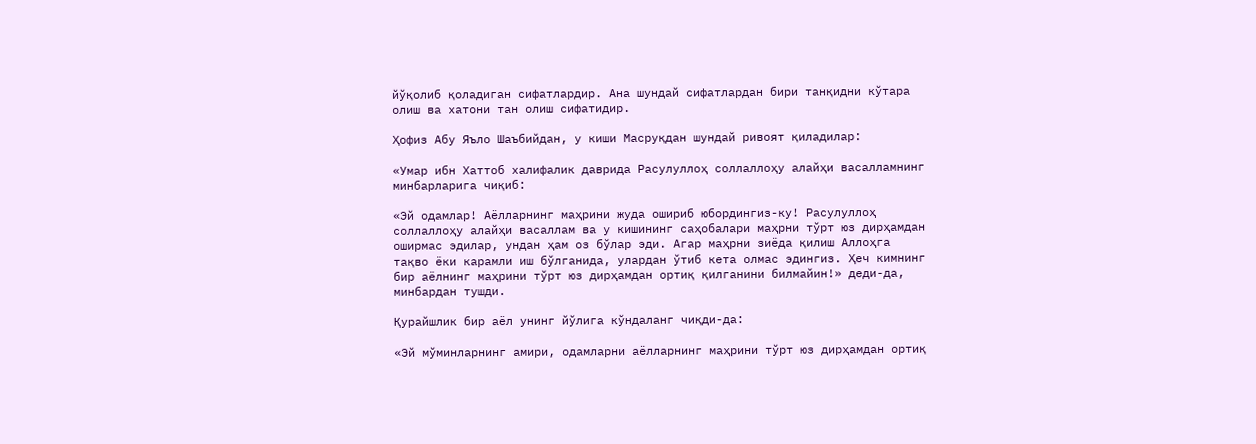йўқолиб қоладиган сифатлардир. Ана шундай сифатлардан бири танқидни кўтара олиш ва хатони тан олиш сифатидир.

Ҳофиз Абу Яъло Шаъбийдан, у киши Масруқдан шундай ривоят қиладилар:

«Умар ибн Хаттоб халифалик даврида Расулуллоҳ соллаллоҳу алайҳи васалламнинг минбарларига чиқиб:

«Эй одамлар! Аёлларнинг маҳрини жуда ошириб юбордингиз-ку! Расулуллоҳ соллаллоҳу алайҳи васаллам ва у кишининг саҳобалари маҳрни тўрт юз дирҳамдан оширмас эдилар, ундан ҳам оз бўлар эди. Агар маҳрни зиёда қилиш Аллоҳга тақво ёки карамли иш бўлганида, улардан ўтиб кета олмас эдингиз. Ҳеч кимнинг бир аёлнинг маҳрини тўрт юз дирҳамдан ортиқ қилганини билмайин!» деди-да, минбардан тушди.

Қурайшлик бир аёл унинг йўлига кўндаланг чиқди-да:

«Эй мўминларнинг амири, одамларни аёлларнинг маҳрини тўрт юз дирҳамдан ортиқ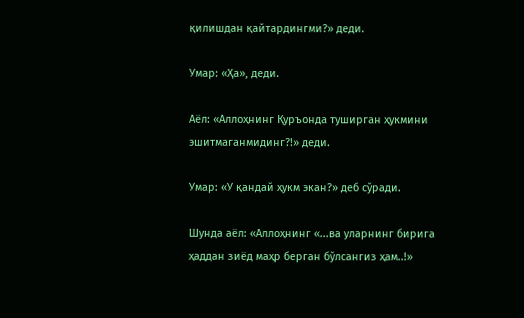қилишдан қайтардингми?» деди.

Умар: «Ҳа», деди.

Аёл: «Аллоҳнинг Қуръонда туширган ҳукмини эшитмаганмидинг?!» деди.

Умар: «У қандай ҳукм экан?» деб сўради.

Шунда аёл: «Аллоҳнинг «...ва уларнинг бирига ҳаддан зиёд маҳр берган бўлсангиз ҳам..!»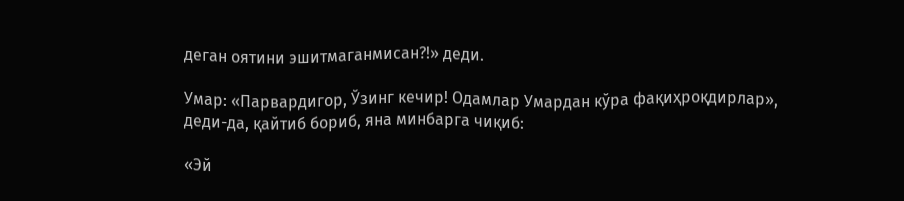деган оятини эшитмаганмисан?!» деди.

Умар: «Парвардигор, Ўзинг кечир! Одамлар Умардан кўра фақиҳроқдирлар», деди-да, қайтиб бориб, яна минбарга чиқиб:

«Эй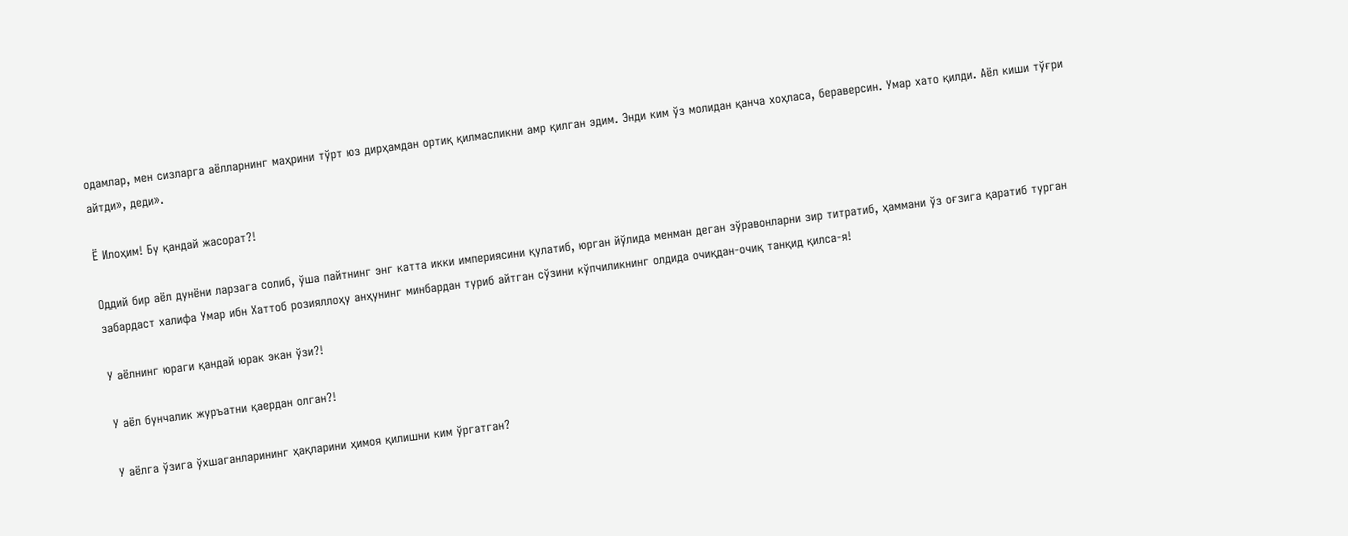одамлар, мен сизларга аёлларнинг маҳрини тўрт юз дирҳамдан ортиқ қилмасликни амр қилган эдим. Энди ким ўз молидан қанча хоҳласа, бераверсин. Умар хато қилди. Аёл киши тўғри айтди», деди».

Ё Илоҳим! Бу қандай жасорат?!

Оддий бир аёл дунёни ларзага солиб, ўша пайтнинг энг катта икки империясини қулатиб, юрган йўлида менман деган зўравонларни зир титратиб, ҳаммани ўз оғзига қаратиб турган забардаст халифа Умар ибн Хаттоб розияллоҳу анҳунинг минбардан туриб айтган сўзини кўпчиликнинг олдида очиқдан-очиқ танқид қилса-я!

У аёлнинг юраги қандай юрак экан ўзи?!

У аёл бунчалик журъатни қаердан олган?!

У аёлга ўзига ўхшаганларининг ҳақларини ҳимоя қилишни ким ўргатган?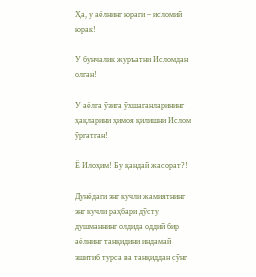Ҳа, у аёлнинг юраги – исломий юрак!

У бунчалик журъатни Исломдан олган!

У аёлга ўзига ўхшаганларининг ҳақларини ҳимоя қилишни Ислом ўргатган!

Ё Илоҳим! Бу қандай жасорат?!

Дунёдаги энг кучли жамиятнинг энг кучли раҳбари дўсту душманнинг олдида оддий бир аёлнинг танқидини индамай эшитиб турса ва танқиддан сўнг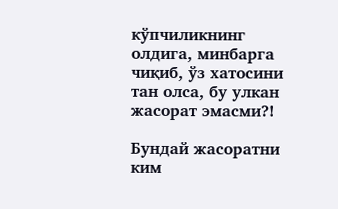кўпчиликнинг олдига, минбарга чиқиб, ўз хатосини тан олса, бу улкан жасорат эмасми?!

Бундай жасоратни ким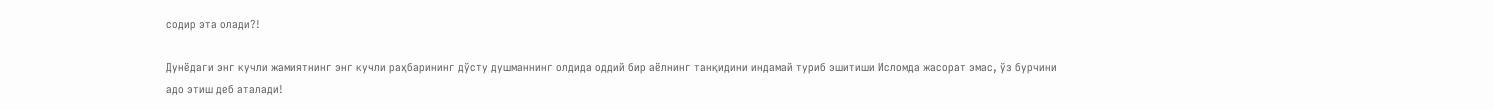содир эта олади?!

Дунёдаги энг кучли жамиятнинг энг кучли раҳбарининг дўсту душманнинг олдида оддий бир аёлнинг танқидини индамай туриб эшитиши Исломда жасорат эмас, ўз бурчини адо этиш деб аталади!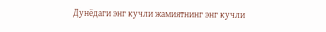Дунёдаги энг кучли жамиятнинг энг кучли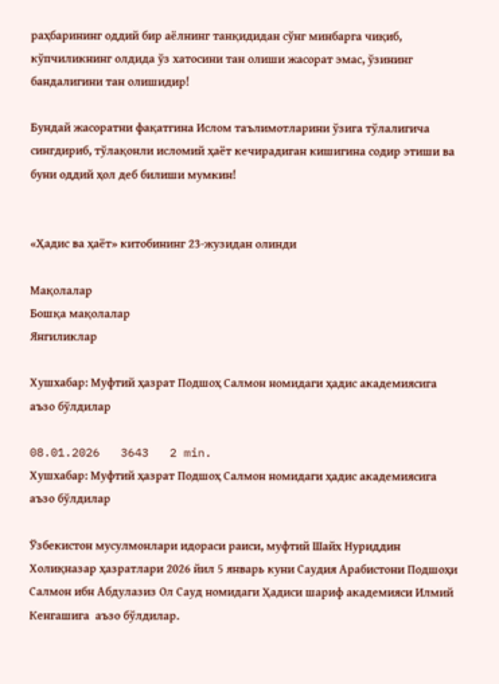раҳбарининг оддий бир аёлнинг танқидидан сўнг минбарга чиқиб, кўпчиликнинг олдида ўз хатосини тан олиши жасорат эмас, ўзининг бандалигини тан олишидир!

Бундай жасоратни фақатгина Ислом таълимотларини ўзига тўлалигича сингдириб, тўлақонли исломий ҳаёт кечирадиган кишигина содир этиши ва буни оддий ҳол деб билиши мумкин!


«Ҳадис ва ҳаёт» китобининг 23-жузидан олинди

Мақолалар
Бошқа мақолалар
Янгиликлар

Хушхабар: Муфтий ҳазрат Подшоҳ Салмон номидаги ҳадис академиясига аъзо бўлдилар

08.01.2026   3643   2 min.
Хушхабар: Муфтий ҳазрат Подшоҳ Салмон номидаги ҳадис академиясига аъзо бўлдилар

Ўзбекистон мусулмонлари идораси раиси, муфтий Шайх Нуриддин Холиқназар ҳазратлари 2026 йил 5 январь куни Саудия Арабистони Подшоҳи Салмон ибн Абдулазиз Ол Сауд номидаги Ҳадиси шариф академияси Илмий Кенгашига  аъзо бўлдилар.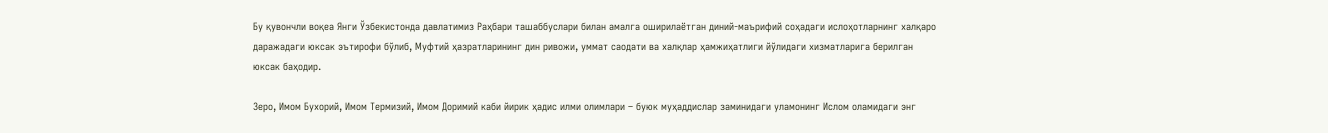Бу қувончли воқеа Янги Ўзбекистонда давлатимиз Раҳбари ташаббуслари билан амалга оширилаётган диний-маърифий соҳадаги ислоҳотларнинг халқаро даражадаги юксак эътирофи бўлиб, Муфтий ҳазратларининг дин ривожи, уммат саодати ва халқлар ҳамжиҳатлиги йўлидаги хизматларига берилган юксак баҳодир.

Зеро, Имом Бухорий, Имом Термизий, Имом Доримий каби йирик ҳадис илми олимлари – буюк муҳаддислар заминидаги уламонинг Ислом оламидаги энг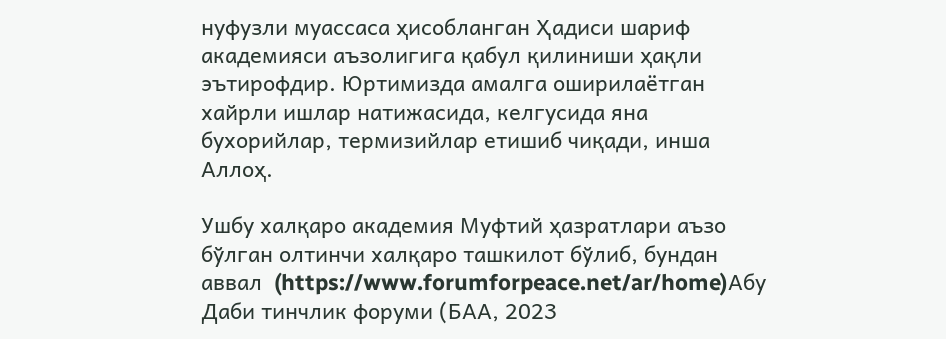нуфузли муассаса ҳисобланган Ҳадиси шариф академияси аъзолигига қабул қилиниши ҳақли эътирофдир. Юртимизда амалга оширилаётган хайрли ишлар натижасида, келгусида яна бухорийлар, термизийлар етишиб чиқади, инша Аллоҳ.

Ушбу халқаро академия Муфтий ҳазратлари аъзо бўлган олтинчи халқаро ташкилот бўлиб, бундан аввал  (https://www.forumforpeace.net/ar/home)Абу Даби тинчлик форуми (БАА, 2023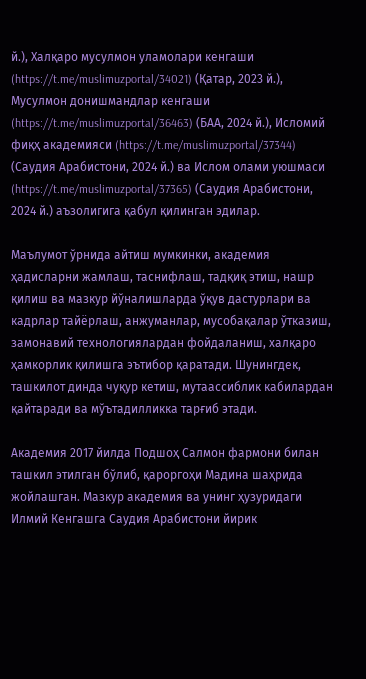й.), Халқаро мусулмон уламолари кенгаши (https://t.me/muslimuzportal/34021) (Қатар, 2023 й.), Мусулмон донишмандлар кенгаши (https://t.me/muslimuzportal/36463) (БАА, 2024 й.), Исломий фиқҳ академияси (https://t.me/muslimuzportal/37344) (Саудия Арабистони, 2024 й.) ва Ислом олами уюшмаси (https://t.me/muslimuzportal/37365) (Саудия Арабистони, 2024 й.) аъзолигига қабул қилинган эдилар.

Маълумот ўрнида айтиш мумкинки, академия ҳадисларни жамлаш, таснифлаш, тадқиқ этиш, нашр қилиш ва мазкур йўналишларда ўқув дастурлари ва кадрлар тайёрлаш, анжуманлар, мусобақалар ўтказиш, замонавий технологиялардан фойдаланиш, халқаро ҳамкорлик қилишга эътибор қаратади. Шунингдек, ташкилот динда чуқур кетиш, мутаассиблик кабилардан қайтарaди ва мўътадилликка тарғиб этади.

Академия 2017 йилда Подшоҳ Салмон фармони билан ташкил этилган бўлиб, қароргоҳи Мадина шаҳрида жойлашган. Мазкур академия ва унинг ҳузуридаги Илмий Кенгашга Саудия Арабистони йирик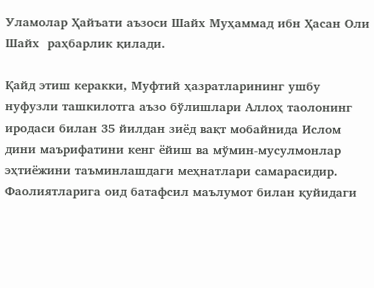Уламолар Ҳайъати аъзоси Шайх Муҳаммад ибн Ҳасан Оли Шайх  раҳбарлик қилади.

Қайд этиш керакки, Муфтий ҳазратларининг ушбу нуфузли ташкилотга аъзо бўлишлари Аллоҳ таолонинг иродаси билан 35 йилдан зиёд вақт мобайнида Ислом дини маърифатини кенг ёйиш ва мўмин-мусулмонлар эҳтиёжини таъминлашдаги меҳнатлари самарасидир. Фаолиятларига оид батафсил маълумот билан қуйидаги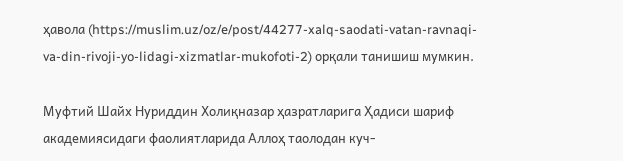ҳавола (https://muslim.uz/oz/e/post/44277-xalq-saodati-vatan-ravnaqi-va-din-rivoji-yo-lidagi-xizmatlar-mukofoti-2) орқали танишиш мумкин.

Муфтий Шайх Нуриддин Холиқназар ҳазратларига Ҳадиси шариф академиясидаги фаолиятларида Аллоҳ таолодан куч-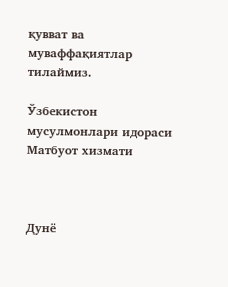қувват ва муваффақиятлар тилаймиз.

Ўзбекистон мусулмонлари идораси
Матбуот хизмати



Дунё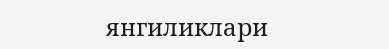янгиликлари